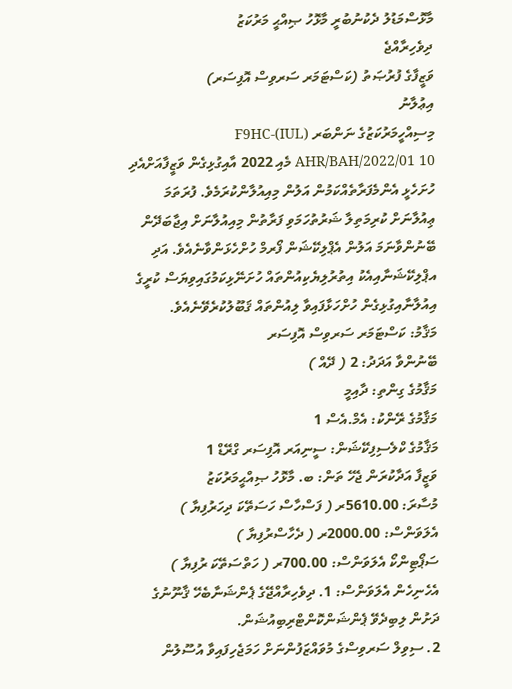މާޅޮސްމަޑުލު ދެކުނުބުރީ މާޅޮހު ޞިއްޙީ މަރުކަޒު
ދިވެހިރާއްޖެ
ވަޒީފާގެ ފުރުޞަތު (ކަސްޓަމަރ ސަރވިސް އޮފިސަރ)
އިޢުލާނު
މިސިއްހީމަރުކަޒުގެ ނަންބަރ (IUL)F9HC-AHR/BAH/2022/01 10 މެއި 2022 އާއިގުޅިގެން ވަޒީފާއަށްއެދި ހުށަހެޅީ އެންމެފަރާތެއްކަމުން އަލުން މިއިއުލާންކުރަމެވެ. ފުރަތަމަ ޢިއުލާނަށް ކުރިމަތިލާ ޝަރުތުހަމަވި ފަރާތުން މިއިއުލާނަށް އިޖާބަދޭން ބޭނުންވާނަމަ އަލުން އެޕްލިކޭޝަން ފޯރމް ހުށްހެޅަންވާނެއެވެ. އަދި އޕްލިކޭޝަނާއިއެކު އިތުރުލިޔެކިއުންތައް ހުށަނޭޅިކަމުގައިވިޔަސް ކުރީގެ އިއުލާނާއިގުޅިގެން ހުށްހަޅާފައިވާ ލިއުންތައް ޤަބޫލުކުރެވޭނެއެވެ.
މަޤާމު: ކަސްޓަމަރ ސަރވިސް އޮފިސަރ
ބޭނުންވާ އަދަދު: 2 ( ދޭއް )
މަޤާމުގެ ގިންތި: ދާއިމީ
މަޤާމުގެ ރޭންކު: އެމް.އެސް 1
މަޤާމުގެ ކްލެސިފިކޭޝަން: ސީނިއަރ އޮފިސަރ ގްރޭޑް 1
ވަޒީފާ އަދާކުރަން ޖެހޭ ތަން: ބ. މާޅޮހު ޞިއްޙީމަރުކަޒު
މުސާރަ: 5610.00ރ ( ފަސްހާސް ހަސަތޭކަ ދިހަރުފިޔާ )
އެލަވަންސް: 2000.00ރ ( ދެހާސްރުފިޔާ )
ސަޕޯޓިންކޯ އެލަވަންސް: 700.00ރ ( ހަތްސަތޭކަ ރުފިޔާ )
އެހެނިހެން އެލަވަންސް: 1. ދިވެހިރާއްޖޭގެ ޕެންޝަނާބެހޭ ޤާނޫނުގެ ދަށުން ލިބިދެވޭ ޕެންޝަންކޮންޓްރިބިއުޝަން.
2. ސިވިލް ސަރވިސްގެ މުވައްޒަފުންނަށް ހަމަޖެހިފައިވާ އުސޫލުން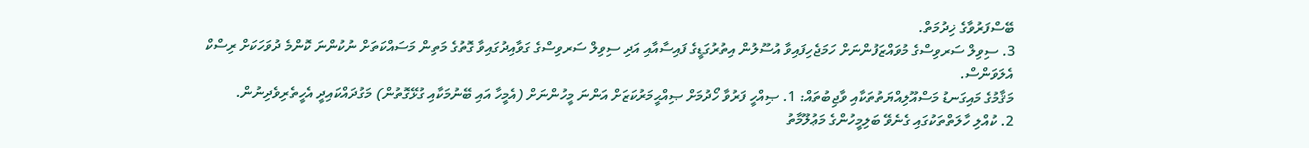ބޭސްފަރުވާގެ ޚިދުމަތް.
3. ސިވިލް ސަރވިސްގެ މުވައްޒަފުންނަށް ހަމަޖެހިފައިވާ އުސޫލުން އިތުރުގަޑީގެ ފައިސާއާއި އަދި ސިވިލް ސަރވިސްގެ ގަވާއިދުގައިވާ ގޮތުގެ މަތިން މަސައްކަތަށް ނުކުންނަ ކޮންމެ ދުވަހަކަށް ރިސްކް އެލަވަންސް.
މަޤާމުގެ މައިގަނޑު މަސްއޫލިއްޔަތުތަކާއި ވާޖިބުތައް: 1. ޞިއްހީ ފަރުވާ ހޯދުމަށް ޞިއްޙީމަރުކަޒަށް އަންނަ މީހުންނަށް (އެމީހާ އައި ބޭނުމަކާއި ގުޅޭގޮތުން) މަގުދައްކައިދީ އެހީތެރިވެދިނުން.
2. ކުއްލި ހާލަތްތަކުގައި ގެނެވޭ ބަލިމީހުންގެ މަޢުލޫމާތު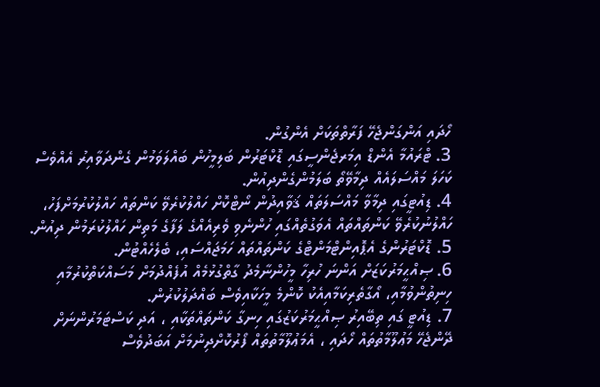ހޯދައި އަންގަންޖެހޭ ފަރާތްތަކަށް އެންގުން.
3. ޓްރައުމާ އެންޑް އިމަރޖެންސީގައި ޑޮކްޓަރުން ބަލިމީހުން ބައްލަވަމުން ގެންދަވާއިރު އެއްވެސް ކަހަލަ މައްސަލައެއް ދިމާވޭތޯ ބަލަމުންގެންދިއުން.
4. ޑިއުޓީގައި ދިމާވާ މައްސަލަތައް ޤަވާއިދުން ނޯޓްކޮށް ހައްލުކުރެވޭ ކަންތައް ހައްލުކުރުމަށްފަހު، ހައްލުނުކުރެވޭ ކަންތައްތައް އެވަގުތެއްގައި ހުންނެވި ވެރިއެއްގެ ލަފާގެ މަތިން ހައްލުކުރަމުން ދިއުން.
5. ޑޮކްޓަރުންގެ އެޕޮއިންޓްމަންޓްގެ ކަންތައްތައް ހަމަޖައްސައި، ބެލެހެއްޓުން.
6. ޞިއްޙީމަރުކަޒަށް އަންނަ ހުރިހާ މީހުންނާމެދު ގާތްގުޅުމެއް އުފެއްދުމަށް މަސައްކަތްކުރުމާއި ހިނިތުންވުމާއި، އޯގާތެރިކަމާއިއެކު ކޮންމެ މީހަކާއިވެސް ބައްދަލުކުރުން.
7. ޑިއުޓީ ގައި ތިބޭއިރު ޞިއްޙީމަރުކަޒުގައި ހިނގާ ކަންތައްތަކާއި ، އަދި ކަސްޓަމަރުންނަށް ދޭންޖެހޭ މަޢުލޫމާތުތައް ހޯދައި ، އެމަޢުލޫމާތުތައް ފޯރުކޮށްދިނުމަށް އަބަދުވެސް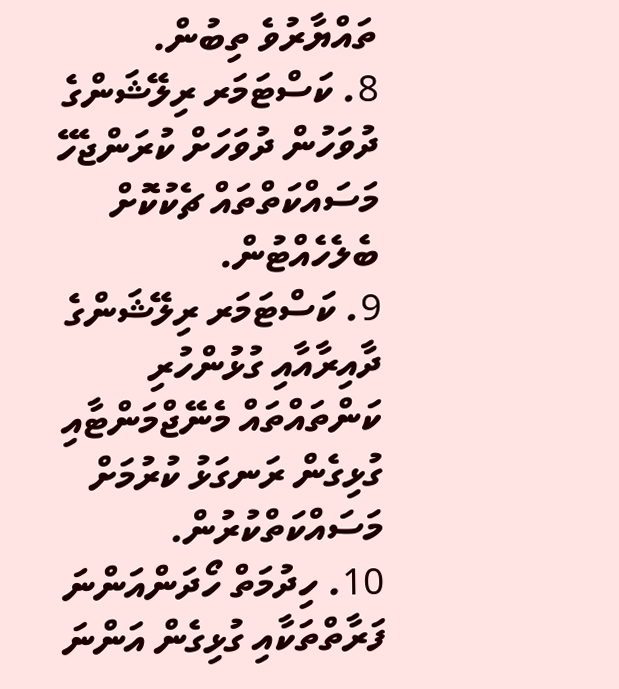ތައްޔާރުވެ ތިބުން.
8. ކަސްޓަމަރ ރިލޭޝަންގެ ދުވަހުން ދުވަހަށް ކުރަންޖެހޭ މަސައްކަތްތައް ޗެކުކޮށް ބެލެހެއްޓުން.
9. ކަސްޓަމަރ ރިލޭޝަންގެ ދާއިރާއާއި ގުޅުންހުރި ކަންތައްތައް މެނޭޖްމަންޓާއި ގުޅިގެން ރަނގަޅު ކުރުމަށް މަސައްކަތްކުރުން.
10. ހިދުމަތް ހޯދަންއަންނަ ފަރާތްތަކާއި ގުޅިގެން އަންނަ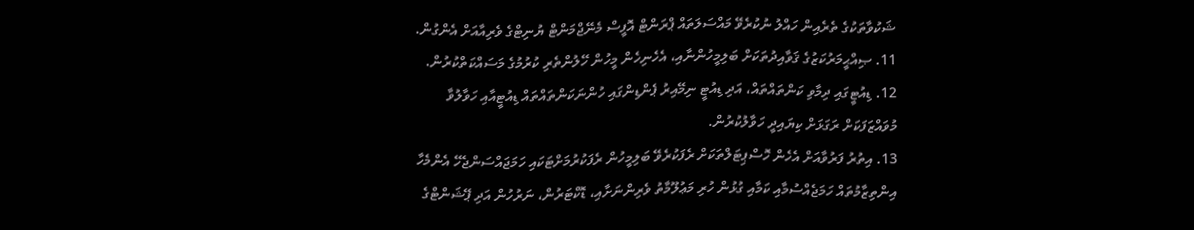ޝަކުވާތަކުގެ ތެރެއިން ހައްލު ނުކުރެވޭ މައްސަލަތައް ޕްރަންޓް އޮފީސް މެނޭޖްމަންޓް ޔުނިޓްގެ ވެރިއާއަށް އެންގުން.
11. ޞިއްޙީމަރުކަޒުގެ ޤަވާއިދުތަކަށް ބަލިމީހުންނާއި، އެހެނިހެން މީހުން ހޭލުންތެރި ކުރުމުގެ މަސައްކަތްކުރުން.
12. ޑިއުޓީގައި ދިމާވި ކަންތައްތައް، އަދި ޑިއުޓީ ނިމޭއިރު ޕެންޑިންގައި ހުންނަކަންތައްތައް ޑިއުޓީއާއި ހަވާލުވާ މުވައްޒަފަކަށް ރަގަޅަށް ކިޔައިދީ ހަވާލުކުރުން.
13. އިތުރު ފަރުވާއަށް އެހެން ހޮސްޕިޓަލްތަކަށް ރެފަކުރެވޭ ބަލިމީހުން ރެފަކުރުމަށްޓަކައި ހަމަޖައްސަންޖެހޭ އެންމެހާ އިންތިޒާމުތައް ހަމަޖެއްސުމާއި ކަމާއި ގުޅުން ހުރި މަޢުލޫމާތު ވެރިންނަށާއި، ޑޮކްޓަރުން، ނަރުހުން އަދި ޕޭޝަންޓްގެ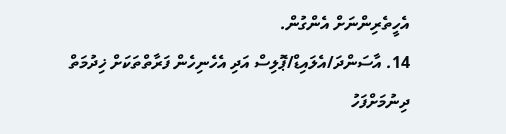އެހީތެރިންނަށް އެންގުން.
14. އާސަންދަ/އެލައިޑް/ޕޮލިސް އަދި އެހެނިހެން ފަރާތްތަކަށް ޚިދުމަތް ދިނުމަށްފަހު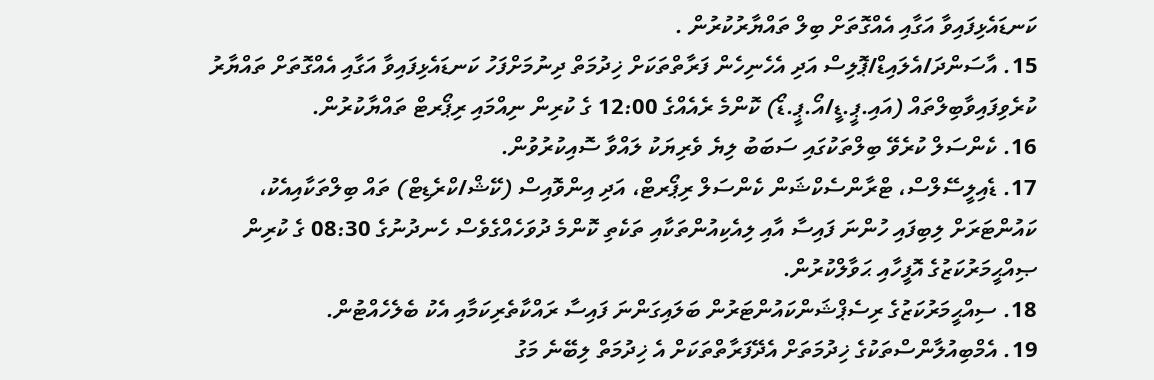ކަނޑައެޅިފައިވާ އަގާއި އެއްގޮތަށް ބިލް ތައްޔާރުކުރުން .
15. އާސަންދަ/އެލައިޑް/ޕޮލިސް އަދި އެހެނިހެން ފަރާތްތަކަށް ޚިދުމަތް ދިނުމަށްފަހު ކަނޑައެޅިފައިވާ އަގާއި އެއްގޮތަށް ތައްޔާރު ކުރެވިފައިވާބިލްތައް (އައި.ޕީ.ޑީ/އޯ.ޕީ.ޑޯ) ކޮންމެ ރެއެއްގެ 12:00 ގެ ކުރިން ނިއްމައި ރިޕޯރޓް ތައްޔާކުރުން.
16. ކެންސަލް ކުރެވޭ ބިލްތަކުގައި ސަބަބު ލިޔެ ވެރިޔަކު ލައްވާ ސޮއިކުރުވުން.
17. ޑެއިލީސޭލްސް، ޓްރާންސެކްޝަން ކެންސަލް ރިޕޯރޓް، އަދި އިންވޮއިސް (ކޭޝް/ކްރެޑިޓް) ތައް ބިލްތަކާއިއެކު، ކައުންޓަރަށް ލިބިފައި ހުންނަ ފައިސާ އާއި ލިއެކިއުންތަކާއި ތަކެތި ކޮންމެ ދުވަހެއްގެވެސް ހެނދުނުގެ 08:30 ގެ ކުރިން ޞިއްޙީމަރުކަޒުގެ އޮފީހާއި ޙަވާލްކުރުން.
18. ސިއްޙީމަރުކަޒުގެ ރިސެޕްޝަންކައުންޓަރުން ބަލައިގަންނަ ފައިސާ ރައްކާތެރިކަމާއި އެކު ބެލެހެއްޓުން.
19. އެމްބިއުލާންސްތަކުގެ ޚިދުމަތަށް އެދޭފަރާތްތަކަށް އެ ޚިދުމަތް ލިބޭނެ މަގު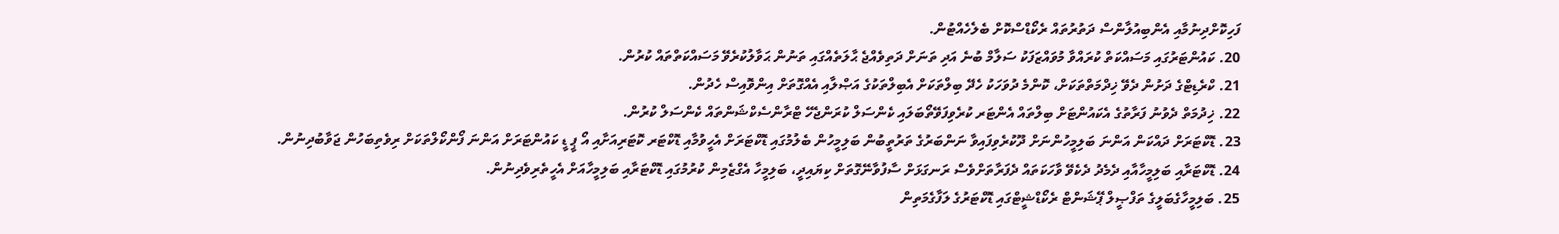ފަހިކޮށްދިނުމާއި އެންބިއުލާންސް ދަތުރުތައް ރެކޯޑްސްކޮށް ބެލެހެއްޓުން.
20. ކައުންޓަރުގައި މަސައްކަތް ކުރައްވާ މުވައްޒަފަކު ސަލާމް ބުނެ އަދި ތަނަށް ދަތިވެއްޖެ ޙާލަތެއްގައި ތަނުން ޙަވާލުކުރެވޭ މަސައްކަތްތައް ކުރުން.
21. ކްރެޑިޓްގެ ދަށުން ދެވޭ ޚިދްމަތްތަކަށް، ކޮންމެ ދުވަހަކު ހެދޭ ބިލްތަކަށް އެބިލްތަކުގެ އަޞްލާއި އެއްގޮތަށް އިންވޮއިސް ހެދުން.
22. ޚިދުމަތް ދެވުނު ފަރާތުގެ އެކައުންޓަށް ބިލްތައް އެންޓަރ ކުރެވިފަވޭތޯބަލައި ކެންސަލް ކުރަންޖެހޭ ޓްރާންސެކްޝަންތައް ކެންސަލް ކުރުން.
23. ޑޮކްޓަރަށް ދައްކަން އަންނަ ބަލިމީހުންނަށް ދޫކުރެވިފައިވާ ނަންބަރުގެ ތަރުތީބުން ބަލިމީހުން ބެލުމުގައި ޑޮކްޓަރަށް އެހީވުމާއި ޑޮކްޓަރ ކޮޓަރިއަށާއި އޯ ޕީ ޑީ ކައުންޓަރަށް އަންނަ ފޯންކޯލްތަކަށް ރިވެތިބަހުން ޖަވާބުދިނުން.
24. ޑޮކްޓަރާއި ބަލިމީހާއާއި ދެމެދު ދެކެވޭ ވާހަކަތައް ދެފަރާތަށްވެސް ރަނގަޅަށް ސާފުވާނޭގޮތަށް ކިޔައިދީ، ބަލިމީހާ އެގްޒެމިން ކުރުމުގައި ޑޮކްޓަރާއި ބަލިމީހާއަށް އެހީތެރިވެދިނުން.
25. ބަލިމީހާގެބަލީގެ ތަފްޞީލް ޕޭޝަންޓް ރެކޯޑްޝީޓްގައި ޑޮކްޓަރުގެ ލަފާގެމަތިން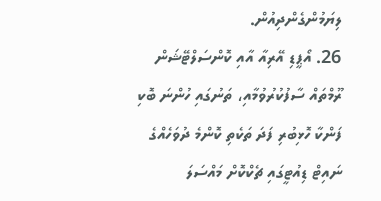ލިޔަމުންގެންދިއުން.
26. އޯޕީޑި އޭރިއާ އާއި ކޮންސަލްޓޭޝަން ރޫމްތައް ސާފުކުރުވުމާއި، ތަނުގައި ހުންނަ ބޮކި ފަންކާ ހޮޅިބުރި ފަދަ ތަކެތި ކޮންމެ ދުވަހެއްގެ ނައިޓް ޑިއުޓީގައި ޗެކްކޮށް މައްސަލަ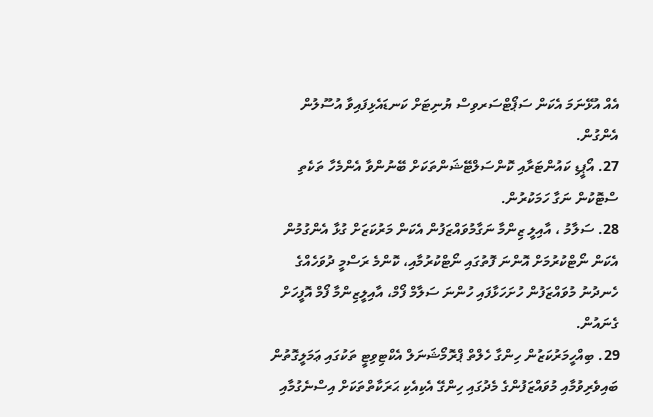އެއް އުޅޭނަމަ އެކަން ސަޕޯޓްސަރވިސް ޔުނިޓަށް ކަނޑައެޅިފައިވާ އުސޫލުން އެންގުން.
27. އޯޕީޑި ކައުންޓަރާއި ކޮންސަލްޓޭޝަންތަކަށް ބޭނުންވާ އެންމެހާ ތަކެތި ސްޓޮކުން ނަގާ ހަމަކުރުން.
28. ސަލާމު ، އާއިލީ ޒިންމާ ނަގާމުވައްޒަފުން އެކަން މަރުކަޒަށް ގުޅާ އެންގުމުން އެކަން ނޯޓްކުރުމަށް އޮންނަ ފޮތުގައި ނޯޓްކުރުމާއި، ކޮންމެ ރަސްމީ ދުވަހެއްގެ ހެނދުނު މުވައްޒަފުން ހުށަހަޅާފައި ހުންނަ ސަލާމް ފޯމް، އާއިލީޒިންމާ ފޯމް އޮފީހަށް ގެނައުން.
29. ބިއްހީމަރުކަޒުން ހިންގާ ހެލްތް ޕްރޮމޯޝަނަލް އެކްޓިވިޓީ ތަކުގައި ޢަމަލީގޮތުން ބައިވެރިވުމާއި މުވައްޒަފުންގެ މެދުގައި ހިންގޭ އެކިއެކި ޙަރަކާތްތަކަށް އިސްނެގުމާއި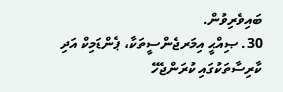ބައިވެރިވުން.
30. ޞިއްޙީ އިމަރޖެންސީތަކާ، ޕެންޑަމިކް އަދި ކާރިސާތަކުގައި ކުރަންޖެހޭ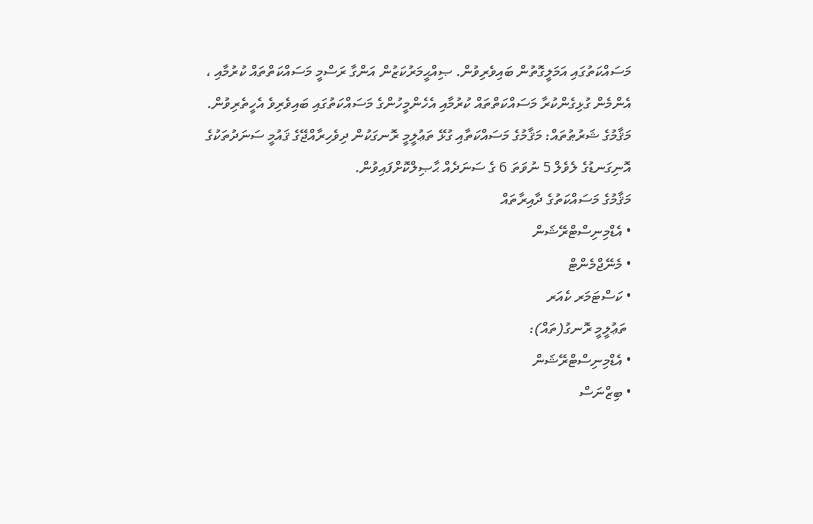މަސައްކަތުގައި އަމަލީގޮތުން ބައިވެރިވުން. ޞިއްޙީމަރުކަޒުން އަންގާ ރަސްމީ މަސައްކަތްތައް ކުރުމާއި ، އެންމެން ގުޅިގެންކުރާ މަސައްކަތްތައް ކުރުމާއި އެހެންމީހުންގެ މަސައްކަތުގައި ބައިވެރިވެ އެހީތެރިވުން.
މަޤާމުގެ ޝަރުޠުތައް: މަޤާމުގެ މަސައްކަތާއި ގުޅޭ ތަޢުލީމީ ރޮނގަކުން ދިވެހިރާއްޖޭގެ ޤައުމީ ސަނަދުތަކުގެ އޮނިގަނޑުގެ ލެވެލް 5 ނުވަތަ 6 ގެ ސަނަދެއް ޙާޞިލްކޮށްފައިވުން.
މަޤާމުގެ މަސައްކަތުގެ ދާއިރާތައް
• އެޑްމިނިސްޓްރޭޝަން
• މެނޭޖްމެންޓް
• ކަސްޓަމަރ ކެއަރ
 ތަޢުލީމީ ރޮނގު(ތައް):
• އެޑްމިނިސްޓްރޭޝަން
• ބިޒްނަސް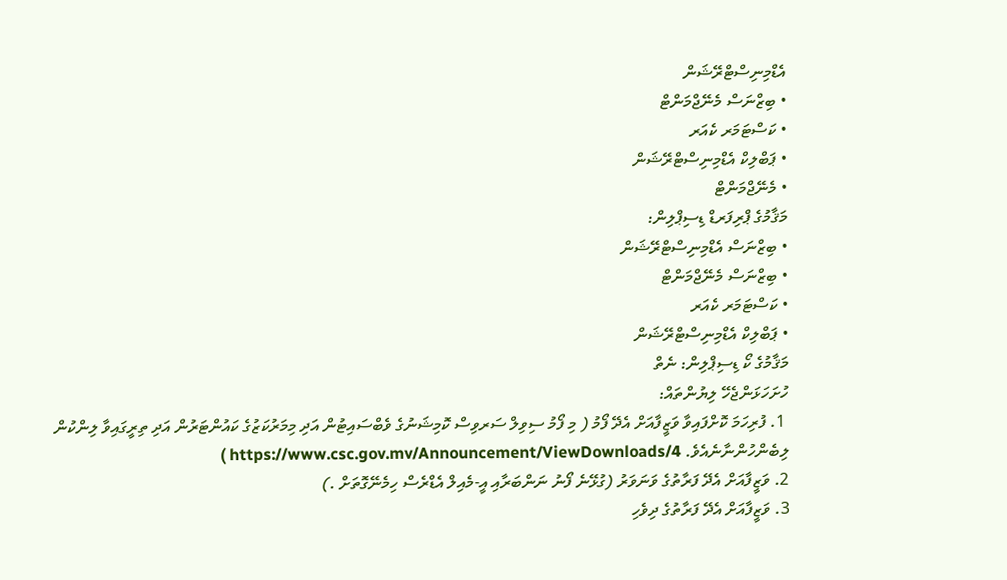އެޑްމިނިސްޓްރޭޝަން
• ބިޒްނަސް މެނޭޖްމަންޓް
• ކަސްޓަމަރ ކެއަރ
• ޕަބްލިކް އެޑްމިނިސްޓްރޭޝަން
• މެނޭޖްމަންޓް
މަޤާމުގެ ޕްރިފަރޑް ޑިސިޕްލިން:
• ބިޒްނަސް އެޑްމިނިސްޓްރޭޝަން
• ބިޒްނަސް މެނޭޖްމަންޓް
• ކަސްޓަމަރ ކެއަރ
• ޕަބްލިކް އެޑްމިނިސްޓްރޭޝަން
މަޤާމުގެ ކޯ ޑިސިޕްލިން: ނެތް
ހުށަހަޅަންޖެހޭ ލިޔުންތައް:
 1. ފުރިހަމަ ކޮށްފައިވާ ވަޒީފާއަށް އެދޭ ފޯމު ( މި ފޯމު ސިވިލް ސަރވިސް ކޮމިޝަނުގެ ވެބްސައިޓުން އަދި މިމަރުކަޒުގެ ކައުންޓަރުން އަދި ތިރީގައިވާ ލިންކުން ލިބެންހުންނާނެއެވެ. https://www.csc.gov.mv/Announcement/ViewDownloads/4 )
2. ވަޒީފާއަށް އެދޭ ފަރާތުގެ ވަނަވަރު (ގުޅޭނެ ފޯނު ނަންބަރާއި އީ-މެއިލް އެޑްރެސް ހިމެނޭގޮތަށް .)
3. ވަޒީފާއަށް އެދޭ ފަރާތުގެ ދިވެހި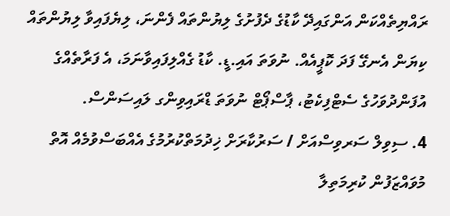ރައްޔިތެއްކަން އަންގައިދޭ ކާޑުގެ ދެފުށުގެ ލިޔުންތައް ފެންނަ، ލިޔެފައިވާ ލިޔުންތައް ކިޔަން އެނގޭ ފަދަ ކޮޕީއެއް. ނުވަތަ އައި.ޑީ. ކާޑު ގެއްލިފައިވާނަމަ، އެ ފަރާތެއްގެ އުފަންދުވަހުގެ ސެޓްފިކެޓު، ޕާސްޕޯޓް ނުވަތަ ޑްރައިވިންގ ލައިސަންސް.
4. ސިވިލް ސަރވިސްއަށް / ސަރުކާރަށް ޚިދުމަތްކުރުމުގެ އެއްބަސްވުމެއް އޮތް މުވައްޒަފުން ކުރިމަތިލާ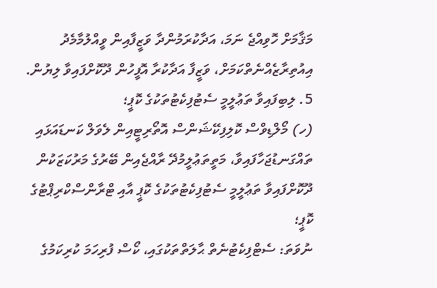މަޤާމަށް ހޮވިއްޖެ ނަމަ، އަދާކުރަމުންދާ ވަޒީފާއިން ވީއްލުމާމެދު އިއުތިރާޒެއްނެތްކަމަށް، ވަޒީފާ އަދާކުރާ އޮފީހުން ދޫކޮށްފައިވާ ލިޔުން.
5. ލިބިފައިވާ ތަޢުލީމީ ސެޓުފިކެޓުތަކުގެ ކޮޕީ؛
(ހ) މޯލްޑިވްސް ކޮލިފިކޭޝަންސް އޮތޯރިޓީއިން ލެވަލް ކަނޑައަޅައި ތައްގަނޑުޖަހާފައިވާ، މަތީތަޢުލީމުދޭ ރާއްޖެއިން ބޭރުގެ މަރުކަޒަކުން ދޫކޮށްފައިވާ ތަޢުލީމީ ސެޓުފިކެޓުތަކުގެ ކޮޕީ އާއި ޓްރާންސްކްރިޕްޓުގެ ކޮޕީ؛
ނުވަތަ: ސެޓްފިކެޓުނެތް ޙާލަތްތަކުގައި، ކޯސް ފުރިހަމަ ކުރިކަމުގެ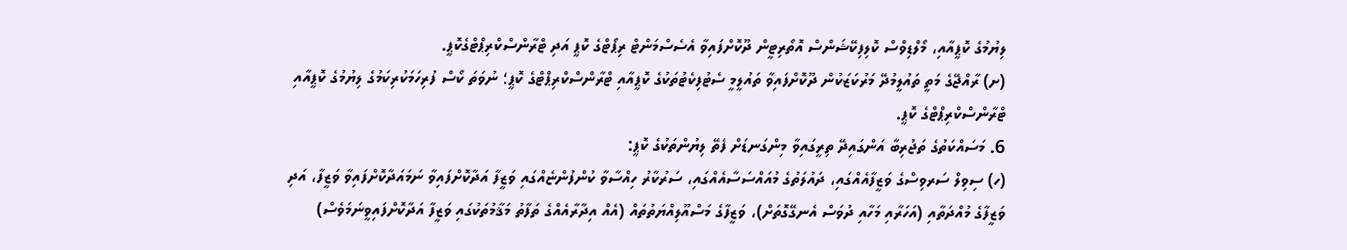ލިޔުމުގެ ކޮޕީއާއި، މޯލްޑިވްސް ކޮލިފިކޭޝަންސް އޮތޯރިޓީން ދޫކޮށްފައިވާ އެސެސްމަންޓް ރިޕޯޓްގެ ކޮޕީ އަދި ޓްރާންސްކްރިޕްޓްގެކޮޕީ.
(ށ) ރާއްޖޭގެ މަތީ ތައުލީމުދޭ މަރުކަޒަކުން ދޫކޮށްފައިވާ ތައުލީމީ ސެޓުފިކެޓުތަކުގެ ކޮޕީއާއި ޓްރާންސްކްރިޕްޓްގެ ކޮޕީ؛ ނުވަތަ ކޯސް ފުރިހަމަކުރިކަމުގެ ލިޔުމުގެ ކޮޕީއާއި ޓްރާންސްކްރިޕްޓްގެ ކޮޕީ.
6. މަސައްކަތުގެ ތަޖުރިބާ އަންގައިދޭ ތިރީގައިވާ މިންގަނޑަށް ފެތޭ ލިޔުންތަކުގެ ކޮޕީ:
(ހ) ސިވިލް ސަރވިސްގެ ވަޒީފާއެއްގައި، ދައުލަތުގެ މުއައްސަސާއެއްގައި، ސަރުކާރު ހިއްސާވާ ކުންފުންޏެއްގައި ވަޒީފާ އަދާކޮށްފައިވާ ނަމައަދާކޮށްފައިވާ ވަޒީފާ، އަދި ވަޒީފާގެ މުއްދަތާއި (އަހަރާއި މަހާއި ދުވަސް އެނގޭގޮތަށް)، ވަޒީފާގެ މަސްއޫލިއްޔަތުތައް (އެއް އިދާރާއެއްގެ ތަފާތު މަޤާމުތަކުގައި ވަޒީފާ އަދާކޮށްފައިވީނަމަވެސް)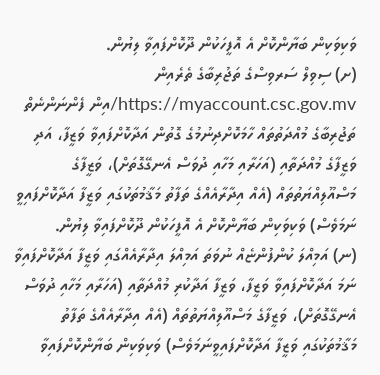ވަކިވަކިން ބަޔާންކޮށް އެ އޮފީހަކުން ދޫކޮށްފައިވާ ލިޔުން.
(ށ) ސިވިލް ސަރވިސްގެ ތަޖުރިބާގެ ތެރެއިން https://myaccount.csc.gov.mv/އިން ފެންނަންނެތް ތަޖުރިބާގެ މުއްދަތުތައް ހާމަކޮށްދިނުމުގެ ގޮތުން އަދާކޮށްފައިވާ ވަޒީފާ، އަދި ވަޒީފާގެ މުއްދަތާއި (އަހަރާއި މަހާއި ދުވަސް އެނގޭގޮތަށް)، ވަޒީފާގެ މަސްއޫލިއްޔަތުތައް (އެއް އިދާރާއެއްގެ ތަފާތު މަޤާމުތަކުގައި ވަޒީފާ އަދާކޮށްފައިވީ ނަމަވެސް) ވަކިވަކިން ބަޔާންކޮށް އެ އޮފީހަކުން ދޫކޮށްފައިވާ ލިޔުން.
(ނ) އަމިއްލަ ކުންފުންޏެއް ނުވަތަ އަމިއްލަ އިދާރާއެއްގައި ވަޒީފާ އަދާކޮށްފައިވާ ނަމަ އަދާކޮށްފައިވާ ވަޒީފާ، ވަޒީފާ އަދާކުރި މުއްދަތާއި (އަހަރާއި މަހާއި ދުވަސް އެނގޭގޮތަށް)، ވަޒީފާގެ މަސްއޫލިއްޔަތުތައް (އެއް އިދާރާއެއްގެ ތަފާތު މަޤާމުތަކުގައި ވަޒީފާ އަދާކޮށްފައިވީނަމަވެސް) ވަކިވަކިން ބަޔާންކޮށްފައިވާ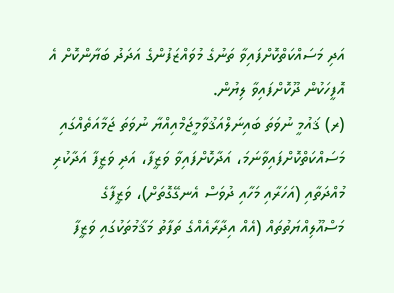އަދި މަސައްކަތްކޮށްފައިވާ ތަނުގެ މުވައްޒަފުންގެ އަދަދު ބަޔާންކޮށް އެ އޮފީހަކުން ދޫކޮށްފައިވާ ލިޔުން.
(ރ) ޤައުމީ ނުވަތަ ބައިނަލްއަޤުވާމީޖަމްއިއްޔާ ނުވަތަ ޖަމާއަތެއްގައި މަސައްކަތްކޮށްފައިވާނަމަ، އަދާކޮށްފައިވާ ވަޒީފާ، އަދި ވަޒީފާ އަދާކުރި މުއްދަތާއި (އަހަރާއި މަހާއި ދުވަސް އެނގޭގޮތަށް)، ވަޒީފާގެ މަސްއޫލިއްޔަތުތައް (އެއް އިދާރާއެއްގެ ތަފާތު މަޤާމުތަކުގައި ވަޒީފާ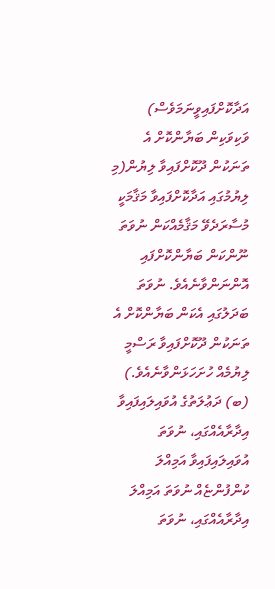އަދާކޮށްފައިވީނަމަވެސް) ވަކިވަކިން ބަޔާންކޮށް އެ ތަނަކުން ދޫކޮށްފައިވާ ލިޔުން(މި ލިޔުމުގައި އަދާކޮށްފައިވާ މަޤާމަކީ މުސާރަދެވޭ މަޤާމެއްކަން ނުވަތަ ނޫންކަން ބަޔާންކޮށްފައި އޮންނަންވާނެއެވެ. ނުވަތަ ބަދަލުގައި އެކަން ބަޔާންކޮށް އެ ތަނަކުން ދޫކޮށްފައިވާ ރަސްމީ ލިޔުމެއް ހުށަހަޅަންވާނެއެވެ.)
(ބ) ދަޢުލަތުގެ އުވައިލައިފައިވާ އިދާރާއެއްގައި، ނުވަތަ އުވައިލައިފައިވާ އަމިއްލަ ކުންފުންޏެއް ނުވަތަ އަމިއްލަ އިދާރާއެއްގައި، ނުވަތަ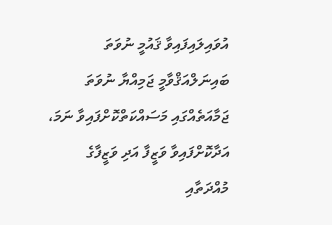އުވައިލައިފައިވާ ޤައުމީ ނުވަތަ ބައިނަލްއަޤްވާމީ ޖަމިއްޔާ ނުވަތަ ޖަމާއަތެއްގައި މަސައްކަތްކޮށްފައިވާ ނަމަ، އަދާކޮށްފައިވާ ވަޒީފާ އަދި ވަޒީފާގެ މުއްދަތާއި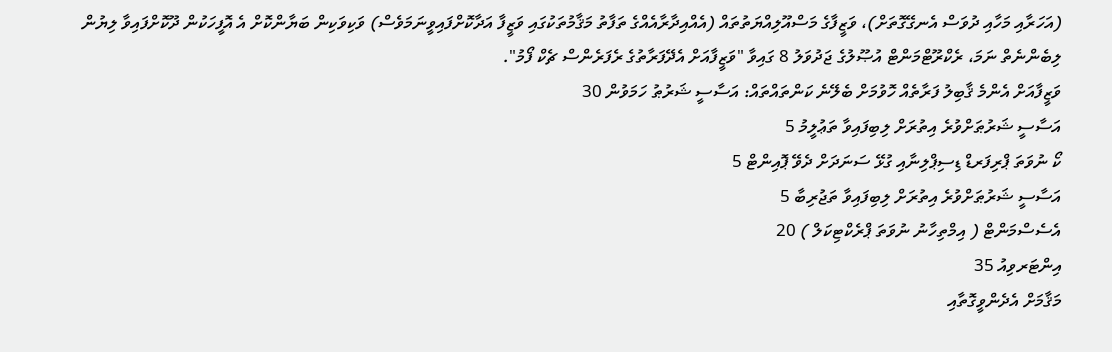(އަހަރާއި މަހާއި ދުވަސް އެނގޭގޮތަށް)، ވަޒީފާގެ މަސްއޫލިއްޔަތުތައް (އެއްއިދާރާއެއްގެ ތަފާތު މަޤާމުތަކުގައި ވަޒީފާ އަދާކޮށްފައިވީނަމަވެސް) ވަކިވަކިން ބަޔާންކޮށް އެ އޮފީހަކުން ދޫކޮށްފައިވާ ލިޔުން ލިބެންނެތް ނަމަ، ރެކްރޫޓްމަންޓް އުޞޫލުގެ ޖަދުވަލު 8 ގައިވާ "ވަޒީފާއަށް އެދޭފަރާތުގެ ރެފަރެންސް ޗެކް ފޯމު".
ވަޒީފާއަށް އެންމެ ޤާބިލު ފަރާތެއް ހޮވުމަށް ބެލޭނެ ކަންތައްތައް: އަސާސީ ޝަރުޠު ހަމަވުން 30
އަސާސީ ޝަރުޠަށްވުރެ އިތުރަށް ލިބިފައިވާ ތަޢުލީމު 5
ކޯ ނުވަތަ ޕްރިފަރޑް ޑިސިޕްލިނާއި ގުޅޭ ސަނަދަށް ދެވޭ ޕޮއިންޓް 5
އަސާސީ ޝަރުޠަށްވުރެ އިތުރަށް ލިބިފައިވާ ތަޖުރިބާ 5
އެސެސްމަންޓް ( އިމްތިހާނު ނުވަތަ ޕްރެކްޓިކަލް ) 20
އިންޓަރވިއު 35
މަޤާމަށް އެދެންވީގޮތާއި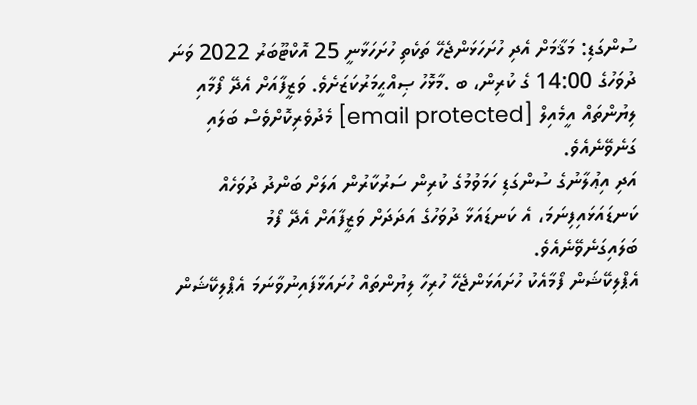ސުންގަޑި: މަޤާމަށް އެދި ހުށަހަޅަންޖެހޭ ތަކެތި ހުށަހަޅާނީ 25 އޮކްޓޫބަރު 2022 ވަނަ ދުވަހުގެ 14:00 ގެ ކުރިން، ބ .މާޅޮހު ޞިއްޙީމަރުކަޒަށެވެ. ވަޒީފާއަށް އެދޭ ފޯމާއި ލިޔުންތައް އީމެއިލް [email protected] މެދުވެރިކޮށްވެސް ބަލައި ގަނެވޭނެއެވެ.
އަދި އިޢުލާނުގެ ސުންގަޑި ހަމަވުމުގެ ކުރިން ސަރުކާރުން އަލަށް ބަންދު ދުވަހެއް ކަނޑައަޅައިފިނަމަ، އެ ކަނޑައަޅާ ދުވަހުގެ އަދަދަށް ވަޒީފާއަށް އެދޭ ފޯމު ބަލައިގަނެވޭނެއެވެ.
އެޕްލިކޭޝަން ފޯމާއެކު ހުށައަޅަންޖެހޭ ހުރިހާ ލިޔުންތައް ހުށައަޅާފައިނުވާނަމަ އެޕްލިކޭޝަން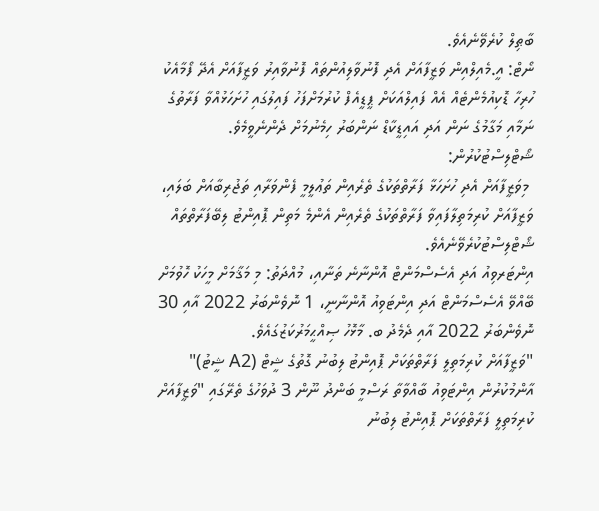ބާޠިލް ކުރެވޭނެއެވެ.
ނޯޓް: އީ.މެއިލްއިން ވަޒީފާއަށް އެދި ފޮނުވާލިއުންތައް ފޮނުވާއިރު ވަޒީފާއަށް އެދޭ ފޯމާއެކު ހުރިހާ ޑޮކިއުމެންޓެއް އެއް ފައިލްއަކަށް ޕީޑީއެފް ކުރުމަށްފަހު ފައިލުގައި ހުށަހަޅުއްވާ ފަރާތުގެ ނަމާއި މަގާމުގެ ނަން އަދި އައިޑީކާޑް ނަންބަރު ހިމެނުމަށް ދެންނެވީމެވެ.
ޝޯޓްލިސްޓުކުރުން:
 މިވަޒީފާއަށް އެދި ހުށަހަޅާ ފަރާތްތަކުގެ ތެރެއިން ތަޢުލީމީ ފެންވަރާއި ތަޖުރިބާއަށް ބަލައި، ވަޒީފާއަށް ކުރިމަތިލާފައިވާ ފަރާތްތަކުގެ ތެރެއިން އެންމެ މަތިން ޕޮއިންޓު ލިބޭފަރާތްތައް ޝޯޓްލިސްޓުކުރެވޭނެއެވެ.
އިންޓަރވިއު އަދި އެސެސްމަންޓް އޮންނާނެ ތަނާއި، މުއްދަތު: މި މަޤާމަށް މީހަކު ހޮވުމަށް ބޭއްވޭ އެސެސްމަންޓް އަދި އިންޓަވިއު އޮންނާނީ، 1 ނޮވެންބަރު 2022 އާއި 30 ނޮވެންބަރު 2022 އާއި ދެމެދު ބ. މާޅޮހު ޞިއްޙީމަރުކަޒުގައެވެ.
"ވަޒީފާއަށް ކުރިމަތިލީ ފަރާތްތަކަށް ޕޮއިންޓު ލިބުނު ގޮތުގެ ޝީޓް (A2 ޝީޓު)" އާންމުކުރުން އިންޓަވިއު ބާއްވާތާ ރަސްމީ ބަންދު ނޫން 3 ދުވަހުގެ ތެރޭގައި "ވަޒީފާއަށް ކުރިމަތިލީ ފަރާތްތަކަށް ޕޮއިންޓު ލިބުނު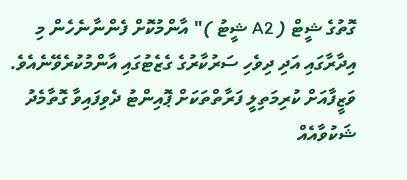ގޮތުގެ ޝީޓް ( A2 ޝީޓު )" އާންމުކޮށް ފެންނާނެހެން މި އިދާރާގައި އަދި ދިވެހި ސަރުކާރުގެ ގެޒެޓުގައި އާންމުކުރެވޭނެއެވެ. ވަޒީފާއަށް ކުރިމަތިލީ ފަރާތްތަކަށް ޕޮއިންޓު ދެވިފައިވާ ގޮތާމެދު ޝަކުވާއެއް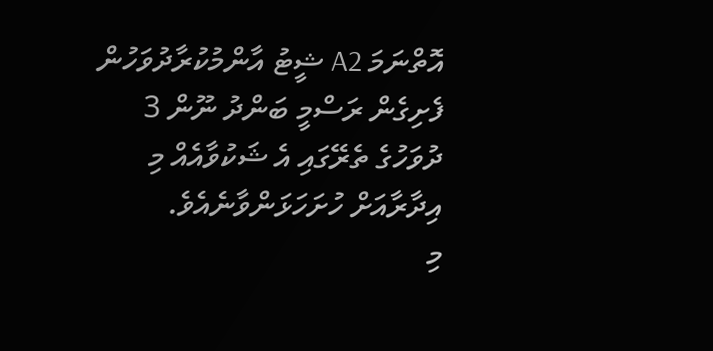އޮތްނަމަ A2 ޝީޓު އާންމުކުރާދުވަހުން ފެށިގެން ރަސްމީ ބަންދު ނޫން 3 ދުވަހުގެ ތެރޭގައި އެ ޝަކުވާއެއް މި އިދާރާއަށް ހުށަހަޅަންވާނެއެވެ.
މި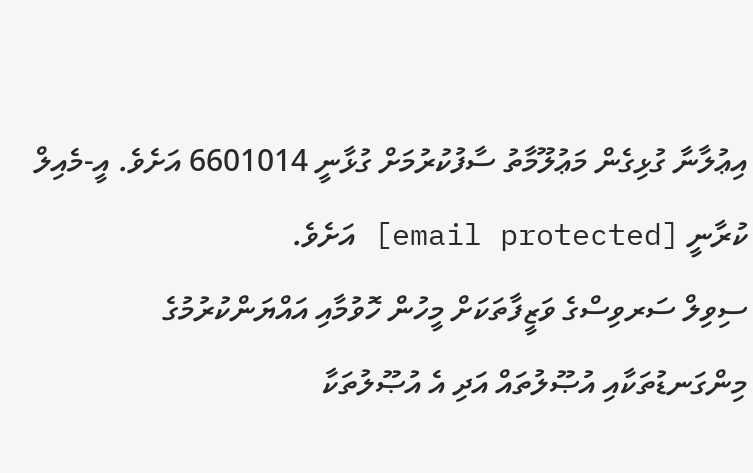އިޢުލާނާ ގުޅިގެން މަޢުލޫމާތު ސާފުކުރުމަށް ގުޅާނީ 6601014 އަށެވެ. އީ-މެއިލް ކުރާނީ [email protected] އަށެވެ.
ސިވިލް ސަރވިސްގެ ވަޒީފާތަކަށް މީހުން ހޮވުމާއި އައްޔަންކުރުމުގެ މިންގަނޑުތަކާއި އުޞޫލުތައް އަދި އެ އުޞޫލުތަކާ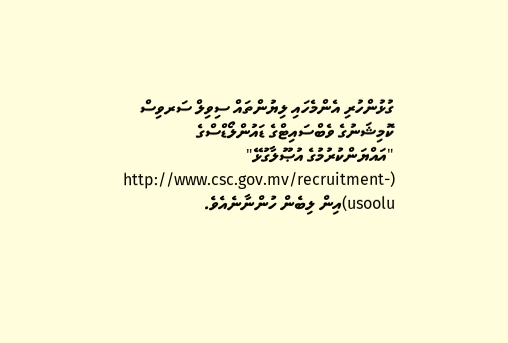ގުޅުންހުރި އެންމެހައި ލިޔުންތައް ސިވިލް ސަރވިސް ކޮމިޝަނުގެ ވެބްސައިޓްގެ ޑައުންލޯޑްސްގެ "އައްޔަންކުރުމުގެ އުޞޫލާގުޅޭ" (http://www.csc.gov.mv/recruitment-usoolu)އިން ލިބެން ހުންނާނެއެވެ.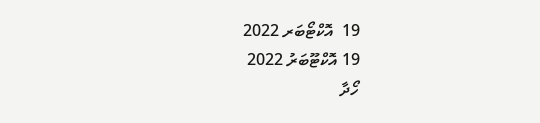19  އޮކްޓޯބަރ 2022
19 އޮކްޓޫބަރު 2022
ހޯދާ